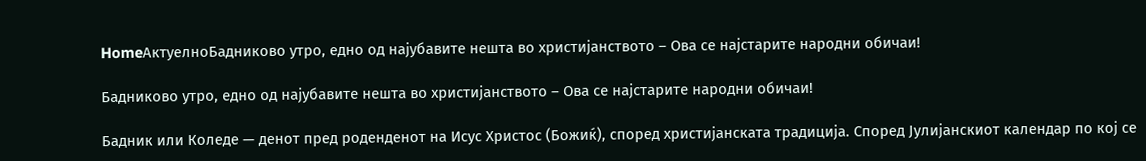HomeАктуелноБадниково утро, едно од најубавите нешта во христијанството – Ова се најстарите народни обичаи!

Бадниково утро, едно од најубавите нешта во христијанството – Ова се најстарите народни обичаи!

Бадник или Коледе — денот пред роденденот на Исус Христос (Божиќ), според христијанската традиција. Според Јулијанскиот календар по кој се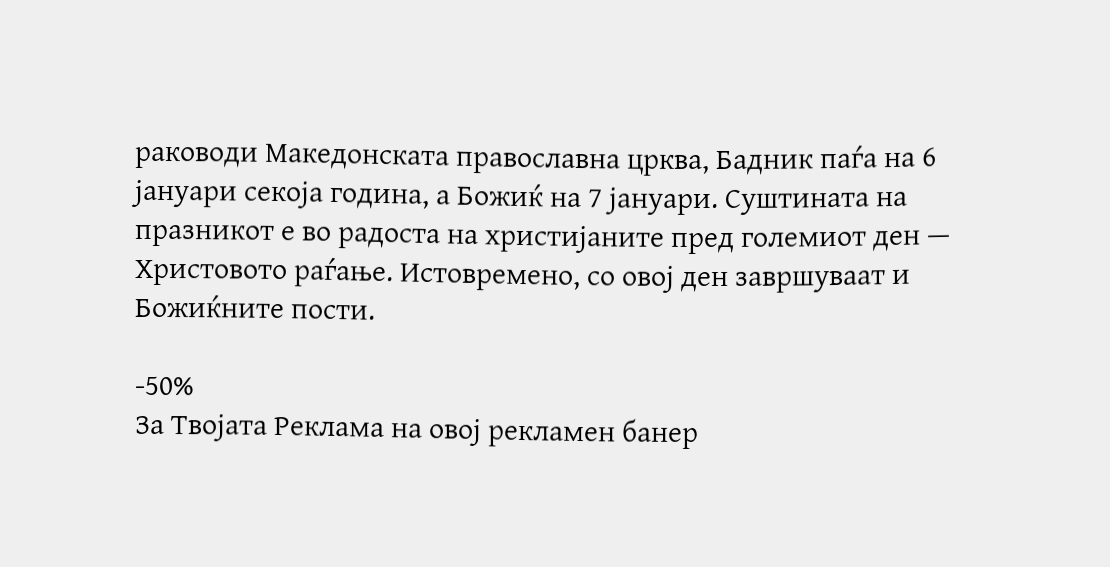раководи Македонската православна црква, Бадник паѓа на 6 јануари секоја година, а Божиќ на 7 јануари. Суштината на празникот е во радоста на христијаните пред големиот ден — Христовото раѓање. Истовремено, со овој ден завршуваат и Божиќните пости.

-50%
За Твојата Реклама на овој рекламен банер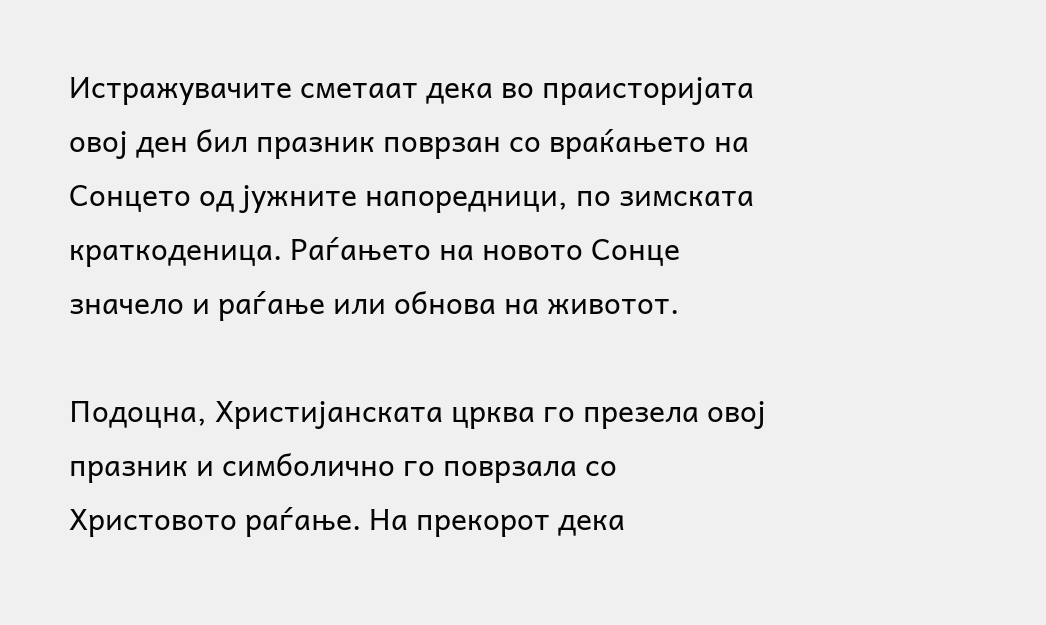Истражувачите сметаат дека во праисторијата овој ден бил празник поврзан со враќањето на Сонцето од јужните напоредници, по зимската краткоденица. Раѓањето на новото Сонце значело и раѓање или обнова на животот.

Подоцна, Христијанската црква го презела овој празник и симболично го поврзала со Христовото раѓање. На прекорот дека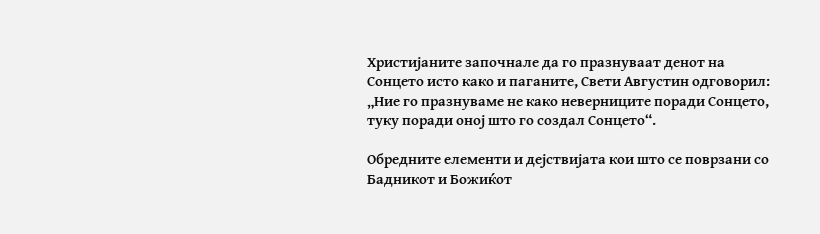Христијаните започнале да го празнуваат денот на Сонцето исто како и паганите, Свети Августин одговорил: „Ние го празнуваме не како неверниците поради Сонцето, туку поради оној што го создал Сонцето“.

Обредните елементи и дејствијата кои што се поврзани со Бадникот и Божиќот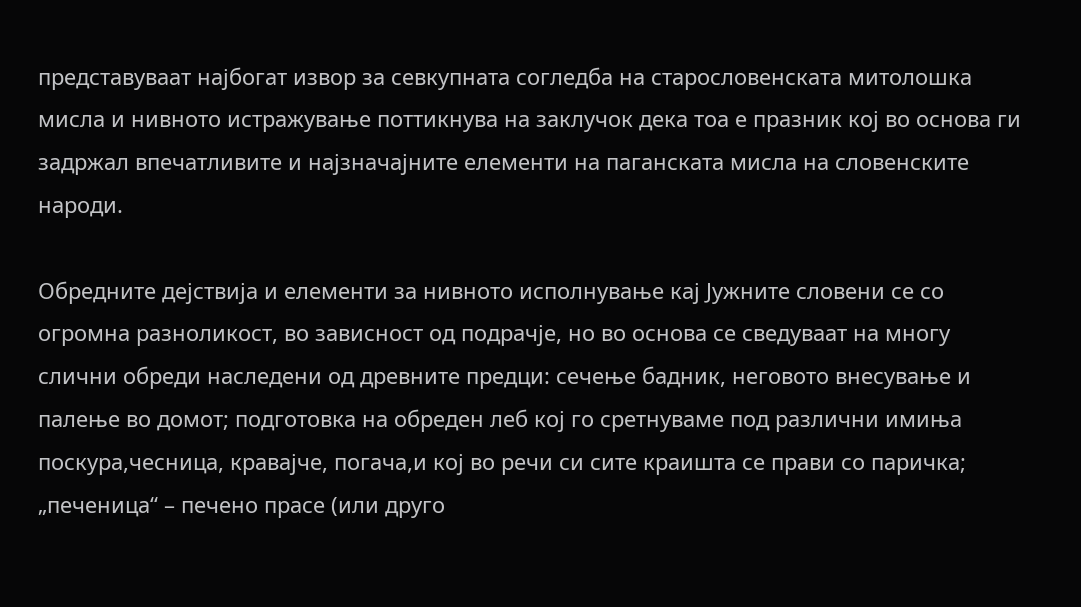представуваат најбогат извор за севкупната согледба на старословенската митолошка мисла и нивното истражување поттикнува на заклучок дека тоа е празник кој во основа ги задржал впечатливите и најзначајните елементи на паганската мисла на словенските народи.

Обредните дејствија и елементи за нивното исполнување кај Јужните словени се со огромна разноликост, во зависност од подрачје, но во основа се сведуваат на многу слични обреди наследени од древните предци: сечење бадник, неговото внесување и палење во домот; подготовка на обреден леб кој го сретнуваме под различни имиња поскура,чесница, кравајче, погача,и кој во речи си сите краишта се прави со паричка; „печеница“ – печено прасе (или друго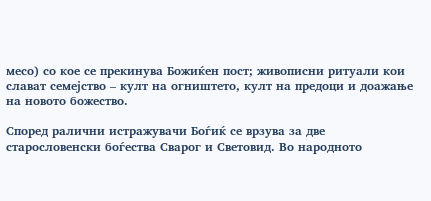месо) со кое се прекинува Божиќен пост; живописни ритуали кои слават семејство – култ на огништето, култ на предоци и доажање на новото божество.

Според ралични истражувачи Боѓиќ се врзува за две старословенски боѓества Сварог и Световид. Во народното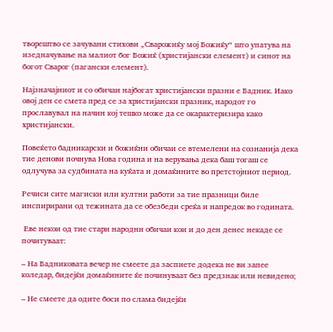творештво се зачувани стихови „Сварожиќу мој Божиќу“ што упатува на изедначување на малиот бог Божиќ (христијански елемент) и синот на богот Сварог (пагански елемент).

Најзначајниот и со обичаи најбогат христијански празни е Бадник. Иако овој ден се смета пред се за христијански празник, народот го прославувал на начин кој тешко може да се окарактеризира како христијански.

Повеќето бадникарски и божиќни обичаи се втемелени на сознанија дека тие денови почнува Нова година и на верувања дека баш тогаш се одлучува за судбината на куќата и домаќините во претстојниот период.

Речиси сите магиски или култни работи за тие празници биле инспирирани од тежината да се обезбеди среќа и напредок во годината.

 Еве некои од тие стари народни обичаи кои и до ден денес некаде се почитуваат:

– На Бадниковата вечер не смеете да заспиете додека не ви запее коледар, бидејќи домаќините ќе починуваат без предзнак или невидено;

– Не смеете да одите боси по слама бидејќи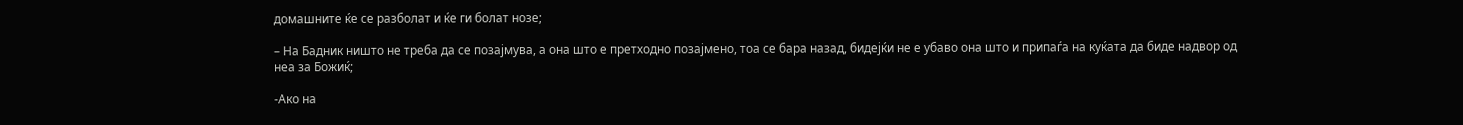домашните ќе се разболат и ќе ги болат нозе;

– На Бадник ништо не треба да се позајмува, а она што е претходно позајмено, тоа се бара назад, бидејќи не е убаво она што и припаѓа на куќата да биде надвор од неа за Божиќ;

-Ако на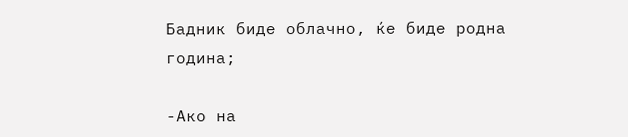Бадник биде облачно, ќе биде родна година;

-Ако на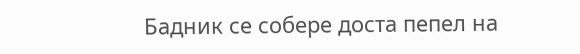Бадник се собере доста пепел на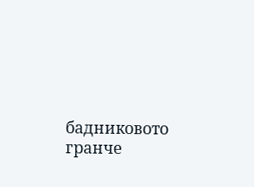бадниковото гранче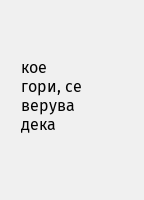кое гори, се верува дека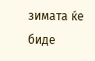зимата ќе биде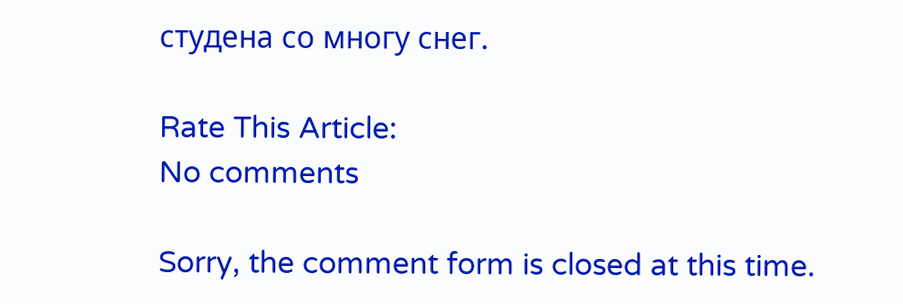студена со многу снег.

Rate This Article:
No comments

Sorry, the comment form is closed at this time.